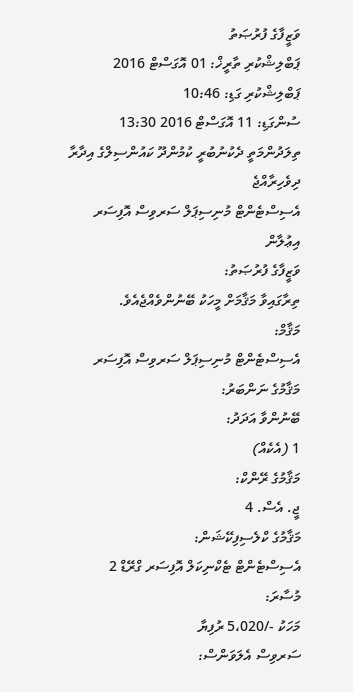ވަޒީފާގެ ފުރުޞަތު
ޕަބްލިޝްކުރި ތާރީޚް: 01 އޮގަސްޓް 2016
ޕަބްލިޝްކުރި ގަޑި: 10:46
ސުންގަޑި: 11 އޮގަސްޓް 2016 13:30
ތިލަދުންމަތީ ދެކުނުބުރީ ކުމުންދޫ ކައުންސިލްގެ އިދާރާ
ދިވެހިރާއްޖެ
އެސިސްޓެންޓް މުނިސިޕަލް ސަރވިސް އޮފިސަރ
އިޢުލާން
ވަޒީފާގެ ފުރުޞަތު:
ތިރާގައިވާ މަޤާމަށް މީހަކު ބޭނުންވެއްޖެއެވެ.
މަޤާމް:
އެސިސްޓެންޓް މުނިސިޕަލް ސަރވިސް އޮފިސަރ
މަޤާމުގެ ނަންބަރު:
ބޭނުންވާ އަދަދު:
1 (އެކެއް)
މަޤާމުގެ ރޭންކް:
ޖީ. އެސް. 4
މަޤާމުގެ ކްލެސިފިކޭޝަން:
އެސިސްޓެންޓް ޓެކްނިކަލް އޮފިސަރ ގްރޭޑް 2
މުސާރަ:
މަހަކު -/5،020 ރުފިޔާ
ސަރވިސް އެލަވަންސް: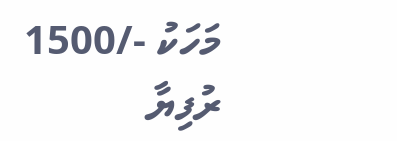މަހަކު -/1500 ރުފިޔާ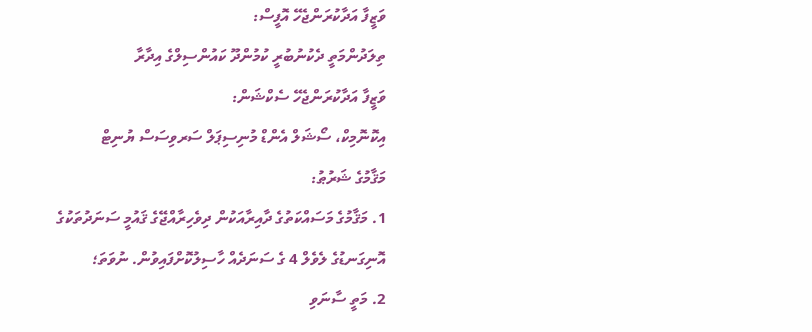ވަޒީފާ އަދާކުރަންޖެހޭ އޮފީސް:
ތިލަދުންމަތީ ދެކުނުބުރީ ކުމުންދޫ ކައުންސިލްގެ އިދާރާ
ވަޒީފާ އަދާކުރަންޖެހޭ ސެކްޝަން:
އިކޮނޮމިކް، ސޯޝަލް އެންޑް މުނިސިޕަލް ސަރވިސަސް ޔުނިޓް
މަޤާމުގެ ޝަރުޠު:
1. މަޤާމުގެ މަސައްކަތުގެ ދާއިރާއަކުން ދިވެހިރާއްޖޭގެ ޤައުމީ ސަނަދުތަކުގެ އޮނިގަނޑުގެ ލެވެލް 4 ގެ ސަނަދެއް ހާސިލުކޮށްފައިވުން. ނުވަތަ؛
2. މަތީ ސާނަވި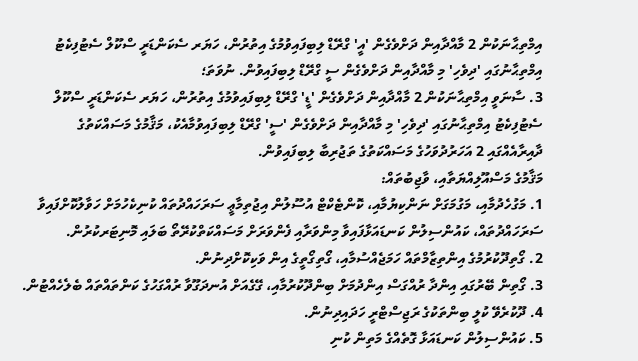އިމްތިޙާނަކުން 2 މާއްދާއިން ދަށްވެގެން 'އީ' ގްރޭޑް ލިބިފައިވުމުގެ އިތުރުން، ހަޔަރ ސެކަންޑަރީ ސްކޫލް ސެޓުފިކެޓު އިމްތިޙާނުގައި 'ދިވެހި' މި މާއްދާއިން ދަށްވެގެން ސީ ގްރޭޑް ލިބިފައިވުން. ނުވަތަ؛
3. ސާނަވީ އިމްތިޙާނަކުން 2 މާއްދާއިން ދަށްވެގެން 'ޑީ' ގްރޭޑް ލިބިފައިވުމުގެ އިތުރުން، ހަޔަރ ސެކަންޑަރީ ސްކޫލް ސެޓުފިކެޓު އިމްތިޙާނުގައި 'ދިވެހި' މި މާއްދާއިން ދަށްވެގެން 'ސީ' ގްރޭޑް ލިބިފައިވުމާއެކު، މަޤާމުގެ މަސައްކަތުގެ ދާއިރާއެއްގައި 2 އަހަރުދުވަހުގެ މަސައްކަތުގެ ތަޖުރިބާ ލިބިފައިވުން.
މަޤާމުގެ މަސްއޫލިއްޔަތާއި، ވާޖިބުތައް:
1. މަގުހެދުމާއި، މަގުމަގަށް ނަންކިޔުމާއި، ކޮންޓެކްޓް އުސޫލުން އިޖުތިމާޢީ ސަރަހައްދުތައް ކުނިކެހުމަށް ހަވާލުކޮށްފައިވާ ސަރަހައްދުތައް، ކައުންސިލުން ކަނޑައަޅާފައިވާ މިންވަރާއި ފެންވަރަށް މަސައްކަތްކުރޭތޯ ބަލައި މޮނިޓަރކުރުން.
2. ގޯތިދޫކުރުމުގެ އިންތިޒާމްތައް ހަމަޖެއްސުމާއި، ގޯތިގޯތީގެ އިން ވަކިކޮށްދިނުން.
3. ގޯތިން ބޭރުގައި އިންދާ ރުއްގަސް އިންދުމަށް ބިންދޫކުރުމާއި، ގޭގެއަށް އުނދަގޫވާ ރުއްގަހުގެ ކަންތައްތައް ބެލެހެއްޓުން.
4. ދޫކުރެވޭ ކުލީ ބިންތަކުގެ ރަޖިސްޓްރީ ހަދައިދިނުން.
5. ކައުންސިލުން ކަނޑައަޅާ ގޮތެއްގެ މަތިން ކުނި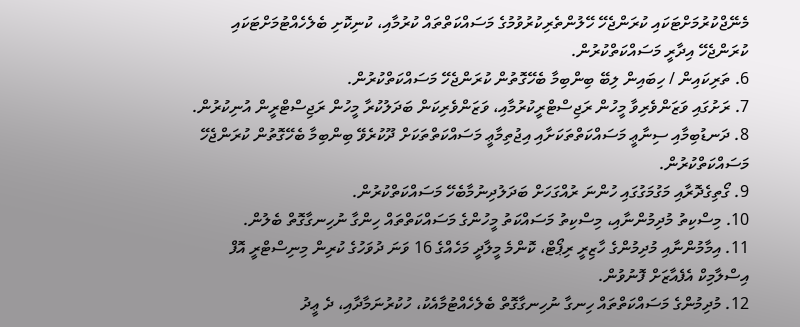މެނޭޖްކުރުމަށްޓަކައި ކުރަންޖެހޭ ހޭލުންތެރިކުރުވުމުގެ މަސައްކަތްތައް ކުރުމާއި، ކުނިކޮށި ބެލެހެއްޓުމަށްޓަކައި ކުރަންޖެހޭ އިދާރީ މަސައްކަތްކުރުން.
6. ތަރިކައިން / ހިބައިން ލިބޭ ބިންބިމާ ބެހޭގޮތުން ކުރަންޖެހޭ މަސައްކަތްކުރުން.
7. ރަށުގައި ވަޒަންވެރިވާ މީހުން ރަޖިސްޓްރީކުރުމާއި، ވަޒަންވެރިކަން ބަދަލުކުރާ މީހުން ރަޖިސްޓްރީން އުނިކުރުން.
8. ދަނޑުބިމާއި ސިނާޢީ މަސައްކަތްތަކަށާއި އިޖުތިމާޢީ މަސައްކަތްތަކަށް ދޫކުރެވޭ ބިންބިމާ ބެހޭގޮތުން ކުރަންޖެހޭ މަސައްކަތްކުރުން.
9. ގޯތިގެދޮރާއި މަގުމަގުގައި ހުންނަ ރުއްގަހަށް ބަދަލުދިނުމާބެހޭ މަސައްކަތްކުރުން.
10. މިސްކިތު މުދިމުންނާއި، މިސްކިތު މަސައްކަތު މީހުންގެ މަސައްކަތްތައް ހިންގާ ނުހިނގާގޮތް ބެލުން.
11. އިމާމުންނާއި މުދިމުންގެ ހާޒިރީ ރިޕޯޓް، ކޮންމެ މީލާދީ މަހެއްގެ 16 ވަނަ ދުވަހުގެ ކުރިން މިނިސްޓްރީ އޮފް އިސްލާމިކް އެފެއާޒަށް ފޮނުވުން.
12. މުދިމުންގެ މަސައްކަތްތައް ހިނގާ ނުހިނގާގޮތް ބެލެހެއްޓުމާއެކު، ހުކުރުނަމާދާއި، ދެ ޢީދު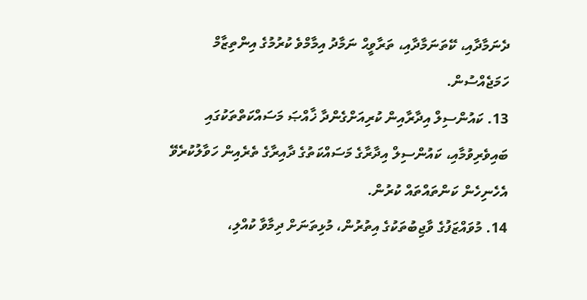ދެނަމާދާއި، ކޭތަނަމާދާއި، ތަރާވީޙް ނަމާދު އިމާމްވެ ކުރުމުގެ އިންތިޒާމް ހަމަޖެއްސުން.
13. ކައުންސިލް އިދާރާއިން ކުރިއަށްގެންދާ ޚާއްޞަ މަސައްކަތްތަކުގައި ބައިވެރިވުމާއި، ކައުންސިލް އިދާރާގެ މަސައްކަތުގެ ދާއިރާގެ ތެރެއިން ހަވާލުކުރެވޭ އެހެނިހެން ކަންތައްތައް ކުރުން.
14. މުވައްޒަފުގެ ވާޖިބުތަކުގެ އިތުރުން، މުޅިތަނަށް ދިމާވާ ކުއްލި،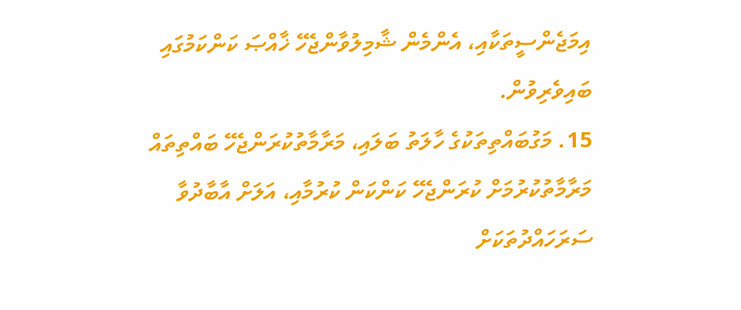އިމަޖެންސީތަކާއި، އެންމެން ޝާމިލުވާންޖެހޭ ޚާއްޞަ ކަންކަމުގައި ބައިވެރިވުން.
15. މަގުބައްތިތަކުގެ ހާލަތު ބަލައި، މަރާމާތުކުރަންޖެހޭ ބައްތިތައް މަރާމާތުކުރުމަށް ކުރަންޖެހޭ ކަންކަން ކުރުމާއި، އަލަށް އާބާދުވާ ސަރަހައްދުތަކަށް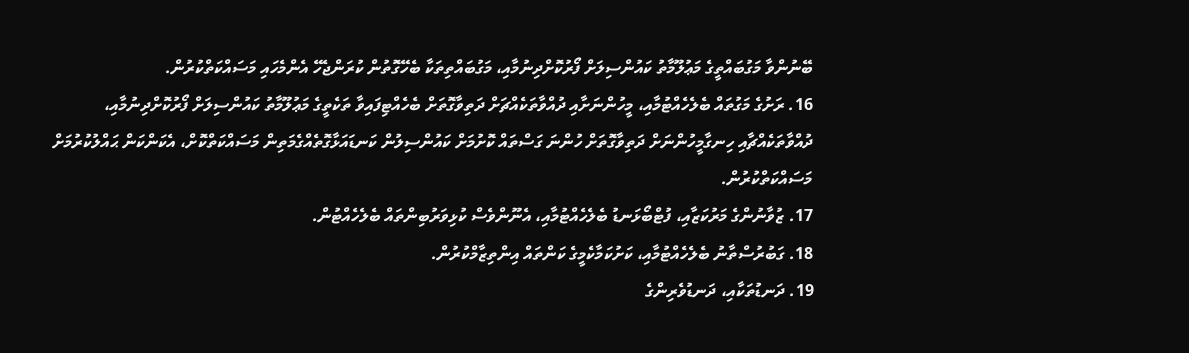ބޭނުންވާ މަގުބައްތީގެ މަޢުލޫމާތު ކައުންސިލަށް ފޯރުކޮށްދިނުމާއި، މަގުބައްތިތަކާ ބެހޭގޮތުން ކުރަންޖެހޭ އެންމެހައި މަސައްކަތްކުރުން.
16. ރަށުގެ މަގުތައް ބެލެހެއްޓުމާއި، މީހުންނަށާއި ދުއްވާތަކެއްޗަށް ދަތިވާގޮތަށް ބެހެއްޓިފައިވާ ތަކެތީގެ މަޢުލޫމާތު ކައުންސިލަށް ފޯރުކޮށްދިނުމާއި، ދުއްވާތަކެއްޗާއި ހިނގާމީހުންނަށް ދަތިވާގޮތަށް ހުންނަ ގަސްތައް ކޮށުމަށް ކައުންސިލުން ކަނޑައަޅާގޮތެއްގެމަތިން މަސައްކަތްކޮށް، އެކަންކަން ޙައްލުކުރުމަށް މަސައްކަތްކުރުން.
17. ޒުވާނުންގެ މަރުކަޒާއި، ފުޓްބޯޅަނޑު ބެލެހެއްޓުމާއި، އެނޫންވެސް ކުޅިވަރުބިންތައް ބެލެހެއްޓުން.
18. ގަބުރުސްތާނު ބެލެހެއްޓުމާއި، ކަށުކަމާކެމީގެ ކަންތައް އިންތިޒާމްކުރުން.
19. ދަނޑުތަކާއި، ދަނޑުވެރިންގެ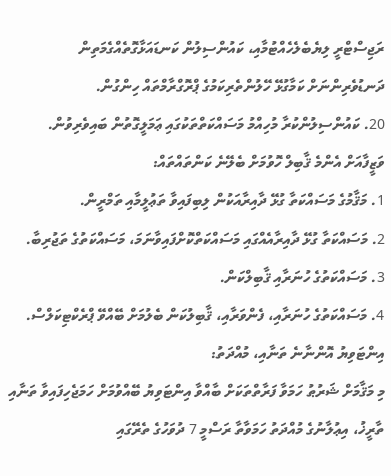ރަޖިސްޓްރީ ލިޔެބެލެހެއްޓުމާއި، ކައުންސިލުން ކަނޑައަޅާގޮތެއްގެމަތިން ދަނޑުވެރިންނަށް ކަމާގުޅޭ ހޭލުންތެރިކަމުގެ ޕްރޮގްރާމްތައް ހިންގުން.
20. ކައުންސިލުންކުރާ މުހިއްމު މަސައްކަތްތަކުގައި ޢަމަލީގޮތުން ބައިވެރިވުން.
ވަޒީފާއަށް އެންމެ ޤާބިލް ހޮވުމަށް ބެލޭނެ ކަންތައްތައް:
1. މަޤާމުގެ މަސައްކަތާ ގުޅޭ ދާއިރާއަކުން ލިބިފައިވާ ތަޢުލީމާއި ތަމްރީން.
2. މަސައްކަތާ ގުޅޭ ދާއިރާއެއްގައި މަސައްކަތްކޮށްފައިވާނަމަ، މަސައްކަތުގެ ތަޖުރިބާ.
3. މަސައްކަތުގެ ހުނަރާއި ޤާބިލްކަން.
4. މަސައްކަތުގެ ހުނަރާއި، ފެންވަރާއި، ޤާބިލުކަން ބެލުމަށް ބޭއްވޭ ޕްރެކްޓިކަލްސް.
އިންޓަވިޔު އޮންނާނެ ތަނާއި، މުއްދަތު:
މި މަޤާމަށް ޝަރުޠު ހަމަވާ ފަރާތްތަކަށް ބާއްވާ އިންޓަވިޔު ބޭއްވުމަށް ހަމަޖެހިފައިވާ ތަނާއި ތާރީޚު، އިޢުލާނުގެ މުއްދަތު ހަމަވާތާ ރަސްމީ 7 ދުވަހުގެ ތެރޭގައި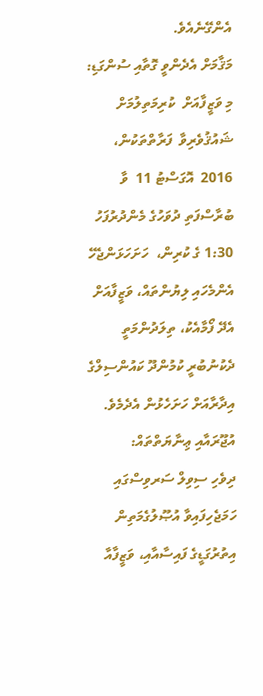އެންގޭނެއެވެ.
މަޤާމަށް އެދެންވީ ގޮތާއި ސުންގަޑި:
މި ވަޒީފާއަށް  ކުރިމަތިލުމަށް  ޝައުޤުވެރިވާ  ފަރާތްތަކުން،  2016  އޮގަސްޓު 11  ވާ  ބުރާސްފަތި ދުވަހުގެ މެންދުރުފަހު 1:30 ގެ ކުރިން،  ހަށަހަޅަންޖެހޭ އެންމެހައި ލިޔުންތައް، ވަޒީފާއަށް އެދޭ ފޯމާއެކު، ތިލަދުންމަތީ ދެކުނުބުރީ ކުމުންދޫ ކައުންސިލްގެ އިދާރާއަށް ހަށަހެޅުން އެދެމެވެ.
އުޖޫރައާއި ޢިނާޔަތްތައް:
ދިވެހި ސިވިލް ސަރވިސްގައި ހަމަޖެހިފައިވާ އުޞޫލުގެމަތިން އިތުރުގަޑީގެ ފައިސާއާއި، ވަޒީފާއާ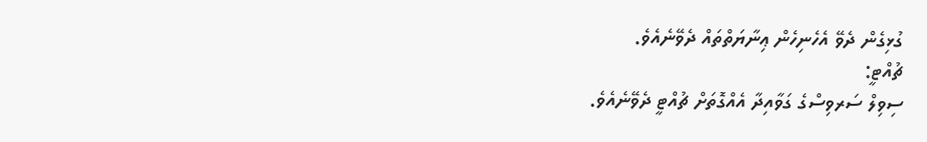ގުޅިގެން ދެވޭ އެހެނިހެން ޢިނާޔަތްތައް ދެވޭނެއެވެ.
ޗުއްޓީ:
ސިވިލް ސަރވިސްގެ ގަވާއިދާ އެއްގޮތަށް ޗުއްޓީ ދެވޭނެއެވެ.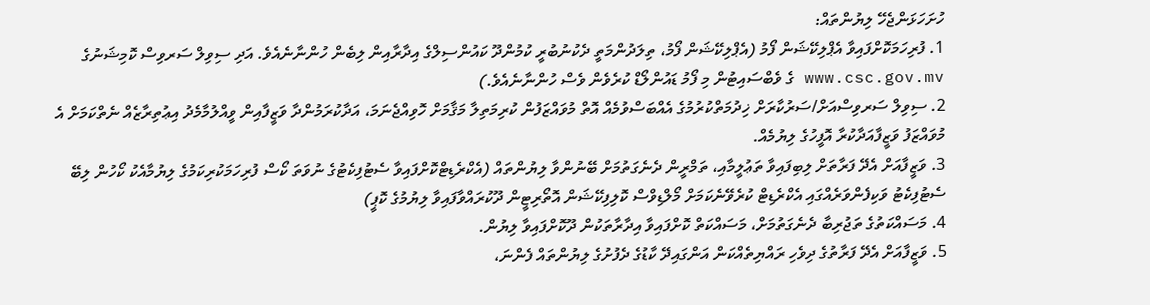ހުށަހަޅަންޖެހޭ ލިޔުންތައް:
1. ފުރިހަމަކޮށްފައިވާ އެޕްލިކޭޝަން ފޯމު (އެޕްލިކޭޝަން ފޯމު، ތިލަދުންމަތީ ދެކުނުބުރީ ކުމުންދޫ ކައުންސިލްގެ އިދާރާއިން ލިބެން ހުންނާނެއެވެ. އަދި ސިވިލް ސަރވިސް ކޮމިޝަނުގެ www.csc.gov.mv ގެ ވެބްސައިޓުން މި ފޯމު ޑައުންލޯޑް ކުރެވެން ވެސް ހުންނާނެއެވެ.)
2. ސިވިލް ސަރވިސްއަށް/ސަރުކާރަށް ޚިދުމަތްކުރުމުގެ އެއްބަސްވުމެއް އޮތް މުވައްޒަފުން ކުރިމަތިލާ މަޤާމަށް ހޮވިއްޖެނަމަ، އަދާކުރަމުންދާ ވަޒީފާއިން ވީއްލުމާމެދު އިޢުތިރާޒެއް ނެތްކަމަށް އެ މުވައްޒަފު ވަޒީފާއަދާކުރާ އޮފީހުގެ ލިޔުމެއް.
3. ވަޒީފާއަށް އެދޭ ފަރާތަށް ލިބިފައިވާ ތަޢުލީމާއި، ތަމްރީން ދެނެގަތުމަށް ބޭނުންވާ ލިޔުންތައް (އެކްރެޑިޓްކޮށްފައިވާ ސެޓުފިކެޓުގެ ނުވަތަ ކޯސް ފުރިހަމަކުރިކަމުގެ ލިޔުމާއެކު ކޯހުން ލިބޭ ސެޓުފިކެޓު ވަކިފެންވަރެއްގައި އެކްރެޑިޓް ކުރެވޭނެކަމަށް މޯލްޑިވްސް ކޮލިފިކޭޝަން އޮތޯރިޓީން ދޫކުރައްވާފައިވާ ލިޔުމުގެ ކޮޕީ)
4. މަސައްކަތުގެ ތަޖުރިބާ ދެނެގަތުމަށް، މަސައްކަތް ކޮށްފައިވާ އިދާރާތަކުން ދޫކޮށްފައިވާ ލިޔުން.
5. ވަޒީފާއަށް އެދޭ ފަރާތުގެ ދިވެހި ރައްޔިތެއްކަން އަންގައިދޭ ކާޑުގެ ދެފުށުގެ ލިޔުންތައް ފެންނަ،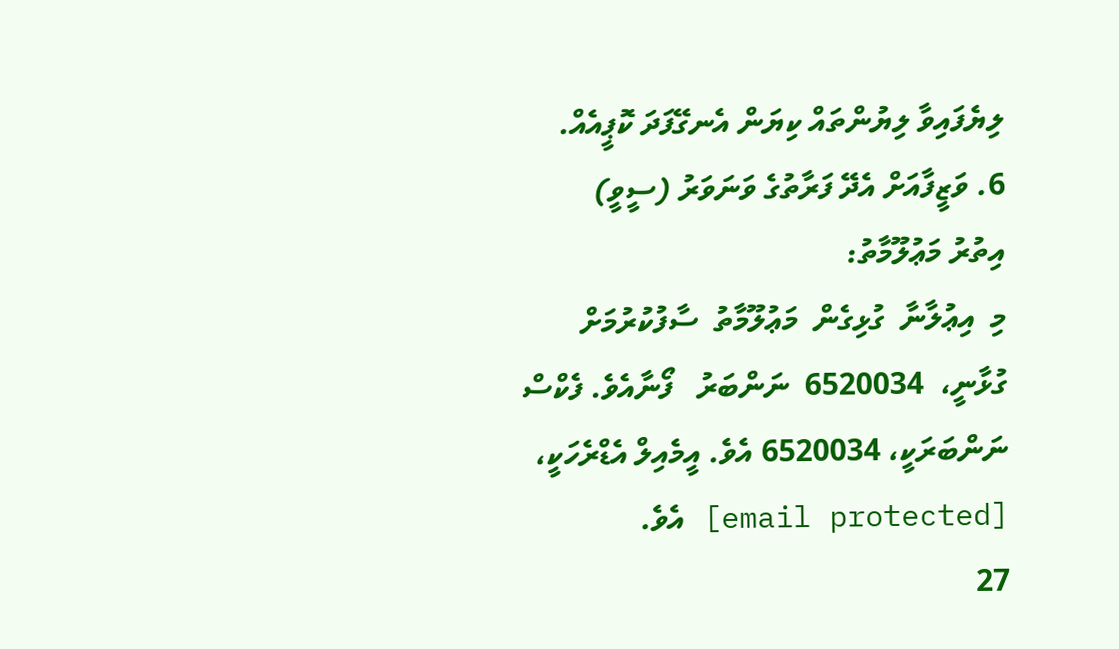ލިޔެފައިވާ ލިޔުންތައް ކިޔަން އެނގޭފަދަ ކޮޕީއެއް.
6. ވަޒީފާއަށް އެދޭ ފަރާތުގެ ވަނަވަރު (ސީވީ)
އިތުރު މަޢުލޫމާތު:
މި  އިޢުލާނާ  ގުޅިގެން  މަޢުލޫމާތު  ސާފުކުރުމަށް  ގުޅާނީ،  6520034  ނަންބަރު   ފޯނާއެވެ. ފެކްސް ނަންބަރަކީ، 6520034 އެވެ. އީމެއިލް އެޑްރެހަކީ، [email protected] އެވެ.
27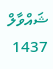ޝައްވާލް 1437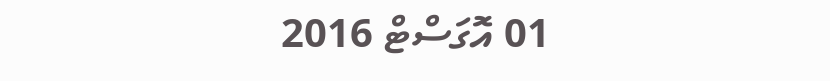01 އޮގަސްޓް 2016